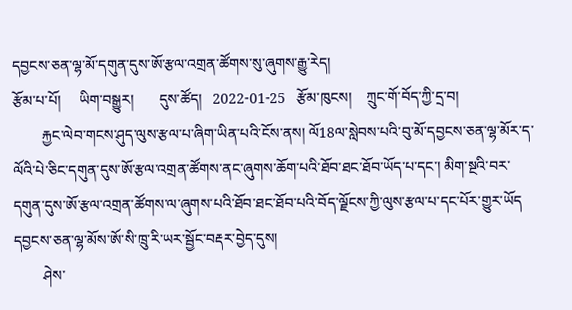དབྱངས་ཅན་ལྷ་མོ་དགུན་དུས་ཨོ་རྩལ་འགྲན་ཚོགས་སུ་ཞུགས་རྒྱུ་རེད།
རྩོམ་པ་པོ།     ཡིག་བསྒྱུར།       དུས་ཚོད།   2022-01-25   རྩོམ་ཁུངས།    ཀྲུང་གོ་བོད་ཀྱི་དྲ་བ།
        རྐྱང་ལེབ་གངས་ཤུད་ལུས་རྩལ་པ་ཞིག་ཡིན་པའི་ངོས་ནས། ལོ18ལ་སླེབས་པའི་བུ་མོ་དབྱངས་ཅན་ལྷ་མོར་ད་ལོའི་པེ་ཅིང་དགུན་དུས་ཨོ་རྩལ་འགྲན་ཚོགས་ནང་ཞུགས་ཆོག་པའི་ཐོབ་ཐང་ཐོབ་ཡོད་པ་དང་། མིག་སྔའི་བར་དགུན་དུས་ཨོ་རྩལ་འགྲན་ཚོགས་ལ་ཞུགས་པའི་ཐོབ་ཐང་ཐོབ་པའི་བོད་ལྗོངས་ཀྱི་ལུས་རྩལ་པ་དང་པོར་གྱུར་ཡོད
དབྱངས་ཅན་ལྷ་མོས་ཨོ་སི་ཁྲུ་རི་ཡར་སྦྱོང་བརྡར་བྱེད་དུས།
        ཤེས་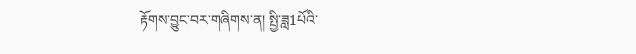རྟོགས་བྱུང་བར་གཞིགས་ན། སྤྱི་ཟླ1པོའི་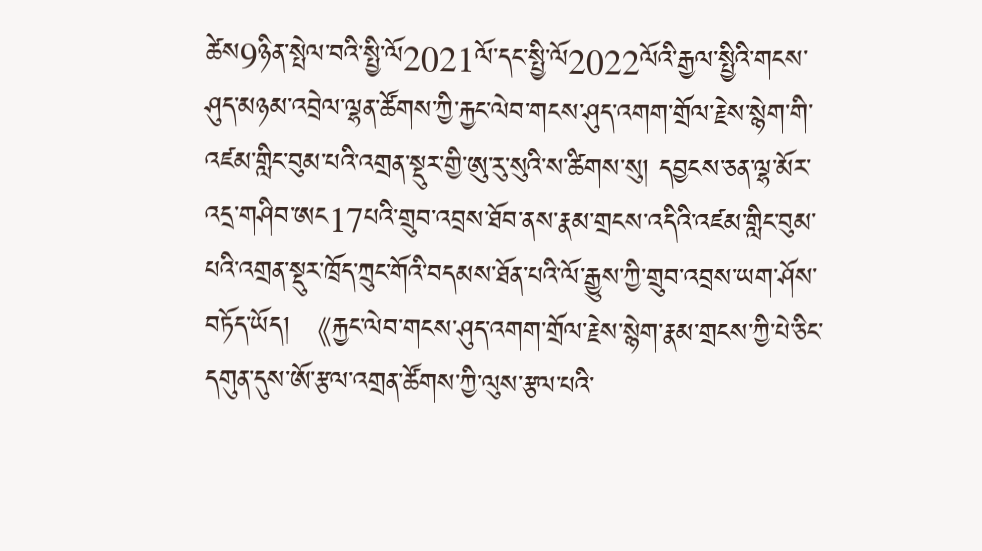ཚེས9ཉིན་སྤེལ་བའི་སྤྱི་ལོ2021ལོ་དང་སྤྱི་ལོ2022ལོའི་རྒྱལ་སྤྱིའི་གངས་ཤུད་མཉམ་འབྲེལ་ལྷན་ཚོགས་ཀྱི་རྐྱང་ལེབ་གངས་ཤུད་འགག་གྲོལ་རྗེས་སྙེག་གི་འཛམ་གླིང་བུམ་པའི་འགྲན་སྡུར་གྱི་ཨུ་རུ་སུའི་ས་ཚིགས་སུ། དབྱངས་ཅན་ལྷ་མོར་འདྲ་གཤིབ་ཨང17པའི་གྲུབ་འབྲས་ཐོབ་ནས་རྣམ་གྲངས་འདིའི་འཛམ་གླིང་བུམ་པའི་འགྲན་སྡུར་ཁྲོད་ཀྲུང་གོའི་བདམས་ཐོན་པའི་ལོ་རྒྱུས་ཀྱི་གྲུབ་འབྲས་ཡག་ཤོས་བཏོད་ཡོད། 《རྐྱང་ལེབ་གངས་ཤུད་འགག་གྲོལ་རྗེས་སྙེག་རྣམ་གྲངས་ཀྱི་པེ་ཅིང་དགུན་དུས་ཨོ་རྩལ་འགྲན་ཚོགས་ཀྱི་ལུས་རྩལ་པའི་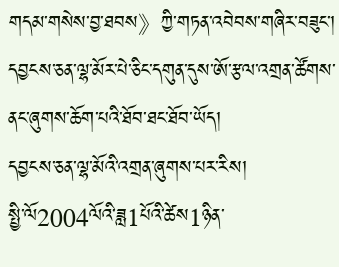གདམ་གསེས་བྱ་ཐབས》ཀྱི་གཏན་འབེབས་གཞིར་བཟུང་། དབྱངས་ཅན་ལྷ་མོར་པེ་ཅིང་དགུན་དུས་ཨོ་རྩལ་འགྲན་ཚོགས་ནང་ཞུགས་ཆོག་པའི་ཐོབ་ཐང་ཐོབ་ཡོད།
དབྱངས་ཅན་ལྷ་མོའི་འགྲན་ཞུགས་པར་རིས།
སྤྱི་ལོ2004ལོའི་ཟླ1པོའི་ཚེས1ཉིན་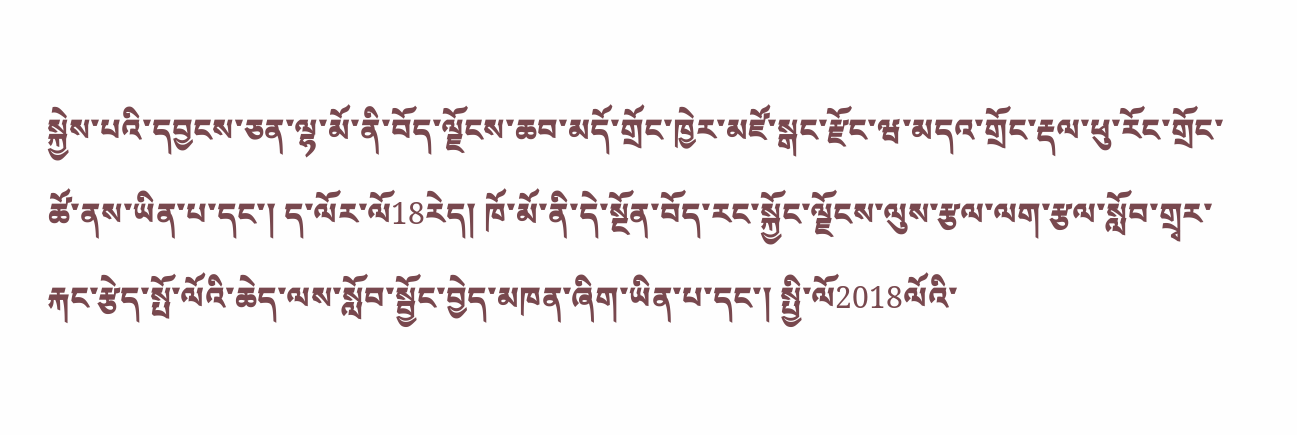སྐྱེས་པའི་དབྱངས་ཅན་ལྷ་མོ་ནི་བོད་ལྗོངས་ཆབ་མདོ་གྲོང་ཁྱེར་མཛོ་སྒང་རྫོང་ཝ་མདའ་གྲོང་རྡལ་ཕུ་རོང་གྲོང་ཚོ་ནས་ཡིན་པ་དང་། ད་ལོར་ལོ18རེད། ཁོ་མོ་ནི་དེ་སྔོན་བོད་རང་སྐྱོང་ལྗོངས་ལུས་རྩལ་ལག་རྩལ་སློབ་གྲྭར་རྐང་རྩེད་སྤོ་ལོའི་ཆེད་ལས་སློབ་སྦྱོང་བྱེད་མཁན་ཞིག་ཡིན་པ་དང་། སྤྱི་ལོ2018ལོའི་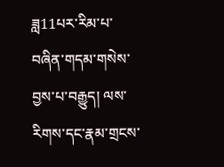ཟླ11པར་རིམ་པ་བཞིན་གདམ་གསེས་བྱས་པ་བརྒྱུད། ལས་རིགས་དང་རྣམ་གྲངས་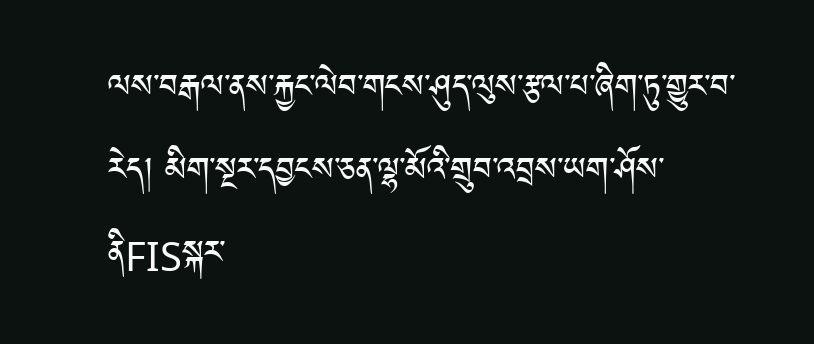ལས་བརྒལ་ནས་རྐྱང་ལེབ་གངས་ཤུད་ལུས་རྩལ་པ་ཞིག་ཏུ་གྱུར་བ་རེད། མིག་སྔར་དབྱངས་ཅན་ལྷ་མོའི་གྲུབ་འབྲས་ཡག་ཤོས་ནིFISསྐར་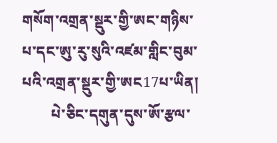གསོག་འགྲན་སྡུར་གྱི་ཨང་གཉིས་པ་དང་ཨུ་རུ་སུའི་འཛམ་གླིང་བུམ་པའི་འགྲན་སྡུར་གྱི་ཨང17པ་ཡིན།
        པེ་ཅིང་དགུན་དུས་ཨོ་རྩལ་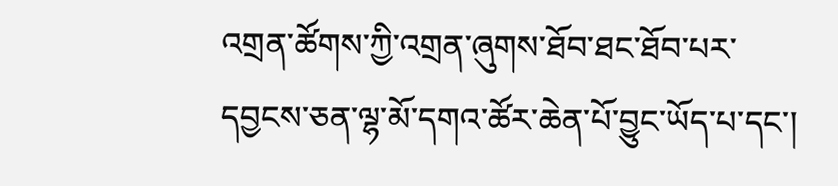འགྲན་ཚོགས་ཀྱི་འགྲན་ཞུགས་ཐོབ་ཐང་ཐོབ་པར་དབྱངས་ཅན་ལྷ་མོ་དགའ་ཚོར་ཆེན་པོ་བྱུང་ཡོད་པ་དང་།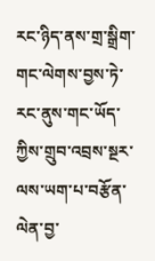རང་ཉིད་ནས་གྲ་སྒྲིག་གང་ལེགས་བྱས་ཏེ་རང་ནུས་གང་ཡོད་ཀྱིས་གྲུབ་འབྲས་སྔར་ལས་ཡག་པ་བརྩོན་ལེན་བྱ་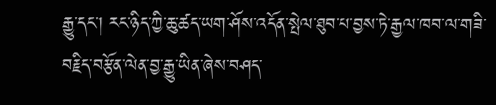རྒྱུ་དང་། རང་ཉིད་ཀྱི་ཆུ་ཚད་ཡག་ཤོས་འདོན་སྤེལ་ཐུབ་པ་བྱས་ཏེ་རྒྱལ་ཁབ་ལ་གཟི་བརྗིད་བརྩོན་ལེན་བྱ་རྒྱུ་ཡིན་ཞེས་བཤད་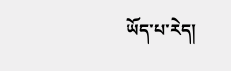ཡོད་པ་རེད།